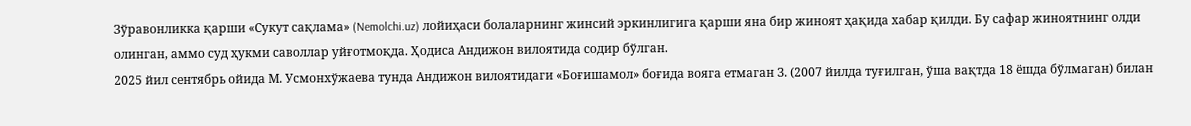Зўравонликка қарши «Сукут сақлама» (Nemolchi.uz) лойиҳаси болаларнинг жинсий эркинлигига қарши яна бир жиноят ҳақида хабар қилди. Бу сафар жиноятнинг олди олинган, аммо суд ҳукми саволлар уйғотмоқда. Ҳодиса Андижон вилоятида содир бўлган.
2025 йил сентябрь ойида М. Усмонхўжаева тунда Андижон вилоятидаги «Боғишамол» боғида вояга етмаган З. (2007 йилда туғилган, ўша вақтда 18 ёшда бўлмаган) билан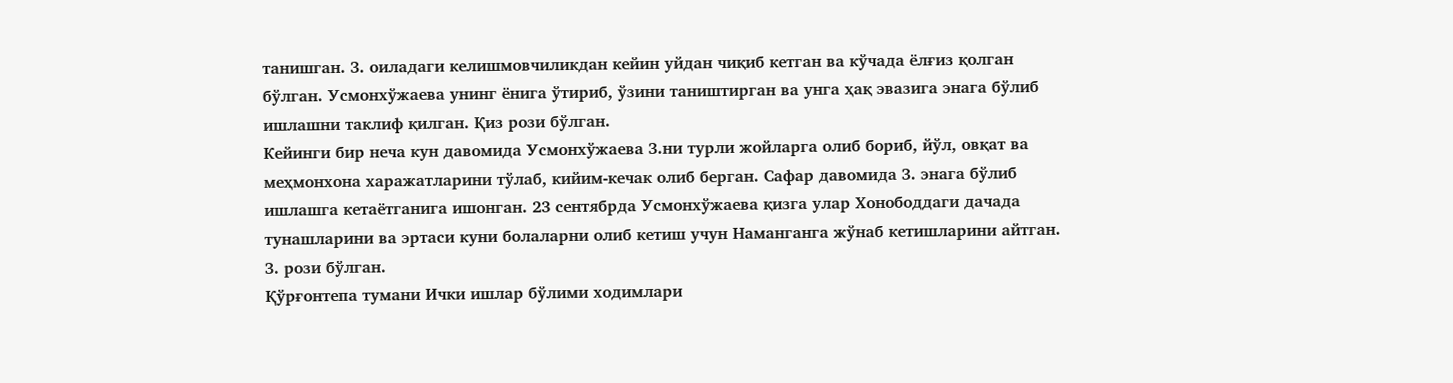танишган. З. оиладаги келишмовчиликдан кейин уйдан чиқиб кетган ва кўчада ёлғиз қолган бўлган. Усмонхўжаева унинг ёнига ўтириб, ўзини таништирган ва унга ҳақ эвазига энага бўлиб ишлашни таклиф қилган. Қиз рози бўлган.
Кейинги бир неча кун давомида Усмонхўжаева З.ни турли жойларга олиб бориб, йўл, овқат ва меҳмонхона харажатларини тўлаб, кийим-кечак олиб берган. Сафар давомида З. энага бўлиб ишлашга кетаётганига ишонган. 23 сентябрда Усмонхўжаева қизга улар Хонободдаги дачада тунашларини ва эртаси куни болаларни олиб кетиш учун Наманганга жўнаб кетишларини айтган. З. рози бўлган.
Қўрғонтепа тумани Ички ишлар бўлими ходимлари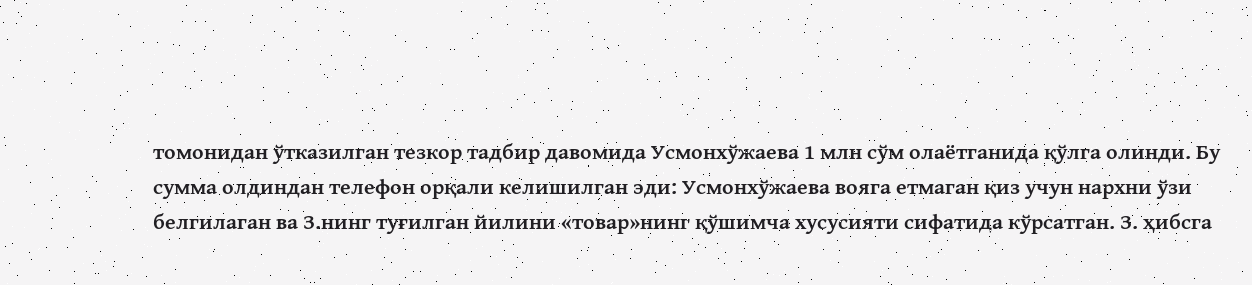томонидан ўтказилган тезкор тадбир давомида Усмонхўжаева 1 млн сўм олаётганида қўлга олинди. Бу сумма олдиндан телефон орқали келишилган эди: Усмонхўжаева вояга етмаган қиз учун нархни ўзи белгилаган ва З.нинг туғилган йилини «товар»нинг қўшимча хусусияти сифатида кўрсатган. З. ҳибсга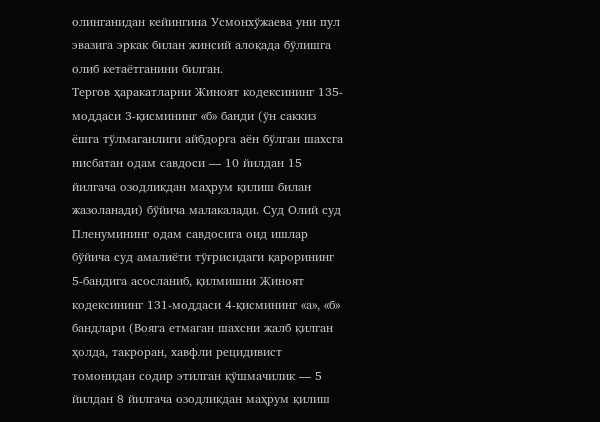олинганидан кейингина Усмонхўжаева уни пул эвазига эркак билан жинсий алоқада бўлишга олиб кетаётганини билган.
Тергов ҳаракатларни Жиноят кодексининг 135-моддаси 3-қисмининг «б» банди (ўн саккиз ёшга тўлмаганлиги айбдорга аён бўлган шахсга нисбатан одам савдоси — 10 йилдан 15 йилгача озодликдан маҳрум қилиш билан жазоланади) бўйича малакалади. Суд Олий суд Пленумининг одам савдосига оид ишлар бўйича суд амалиёти тўғрисидаги қарорининг 5-бандига асосланиб, қилмишни Жиноят кодексининг 131-моддаси 4-қисмининг «а», «б» бандлари (Вояга етмаган шахсни жалб қилган ҳолда, такроран, хавфли рецидивист томонидан содир этилган қўшмачилик — 5 йилдан 8 йилгача озодликдан маҳрум қилиш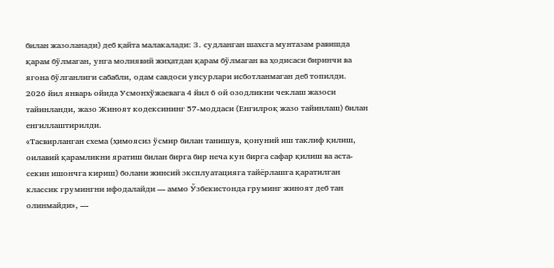билан жазоланади) деб қайта малакалади: З. судланган шахсга мунтазам равишда қарам бўлмаган, унга молиявий жиҳатдан қарам бўлмаган ва ҳодисаси биринчи ва ягона бўлганлиги сабабли, одам савдоси унсурлари исботланмаган деб топилди.
2026 йил январь ойида Усмонхўжаевага 4 йил 6 ой озодликни чеклаш жазоси тайинланди, жазо Жиноят кодексининг 57-моддаси (Енгилроқ жазо тайинлаш) билан енгиллаштирилди.
«Тасвирланган схема (ҳимоясиз ўсмир билан танишув, қонуний иш таклиф қилиш, оилавий қарамликни яратиш билан бирга бир неча кун бирга сафар қилиш ва аста-секин ишончга кириш) болани жинсий эксплуатацияга тайёрлашга қаратилган классик грумингни ифодалайди — аммо Ўзбекистонда груминг жиноят деб тан олинмайди», —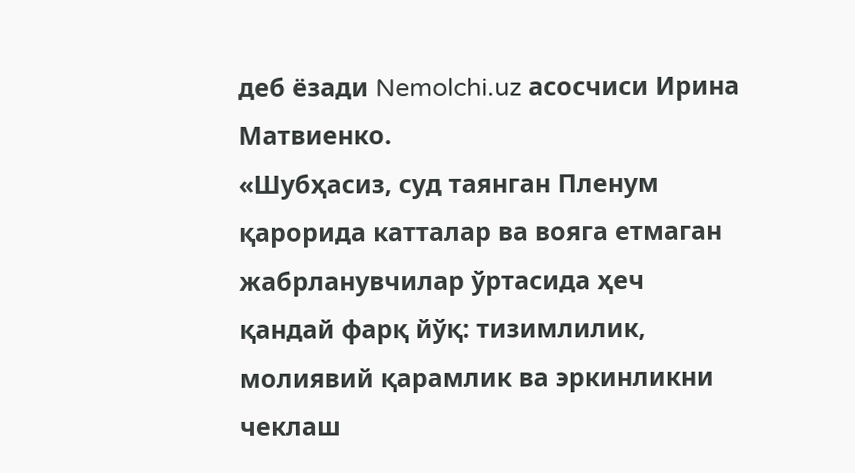деб ёзади Nemolchi.uz асосчиси Ирина Матвиенко.
«Шубҳасиз, суд таянган Пленум қарорида катталар ва вояга етмаган жабрланувчилар ўртасида ҳеч қандай фарқ йўқ: тизимлилик, молиявий қарамлик ва эркинликни чеклаш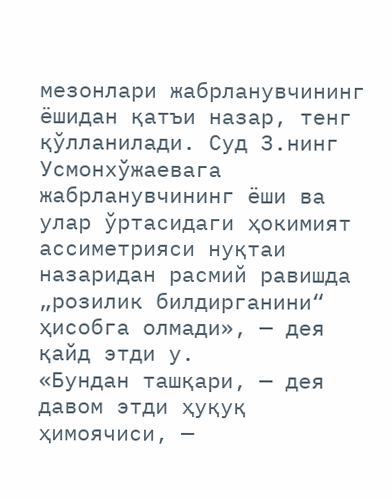мезонлари жабрланувчининг ёшидан қатъи назар, тенг қўлланилади. Суд З.нинг Усмонхўжаевага жабрланувчининг ёши ва улар ўртасидаги ҳокимият ассиметрияси нуқтаи назаридан расмий равишда „розилик билдирганини“ ҳисобга олмади», — дея қайд этди у.
«Бундан ташқари, — дея давом этди ҳуқуқ ҳимоячиси, —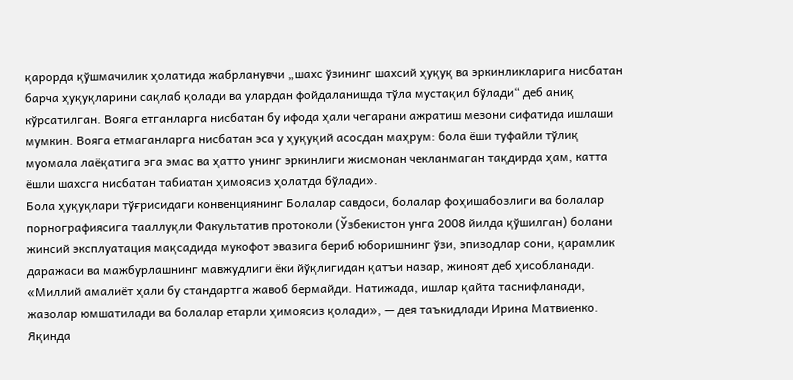қарорда қўшмачилик ҳолатида жабрланувчи „шахс ўзининг шахсий ҳуқуқ ва эркинликларига нисбатан барча ҳуқуқларини сақлаб қолади ва улардан фойдаланишда тўла мустақил бўлади“ деб аниқ кўрсатилган. Вояга етганларга нисбатан бу ифода ҳали чегарани ажратиш мезони сифатида ишлаши мумкин. Вояга етмаганларга нисбатан эса у ҳуқуқий асосдан маҳрум: бола ёши туфайли тўлиқ муомала лаёқатига эга эмас ва ҳатто унинг эркинлиги жисмонан чекланмаган тақдирда ҳам, катта ёшли шахсга нисбатан табиатан ҳимоясиз ҳолатда бўлади».
Бола ҳуқуқлари тўғрисидаги конвенциянинг Болалар савдоси, болалар фоҳишабозлиги ва болалар порнографиясига тааллуқли Факультатив протоколи (Ўзбекистон унга 2008 йилда қўшилган) болани жинсий эксплуатация мақсадида мукофот эвазига бериб юборишнинг ўзи, эпизодлар сони, қарамлик даражаси ва мажбурлашнинг мавжудлиги ёки йўқлигидан қатъи назар, жиноят деб ҳисобланади.
«Миллий амалиёт ҳали бу стандартга жавоб бермайди. Натижада, ишлар қайта таснифланади, жазолар юмшатилади ва болалар етарли ҳимоясиз қолади», — дея таъкидлади Ирина Матвиенко.
Яқинда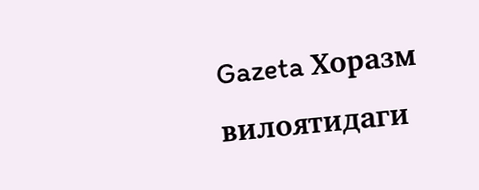Gazeta Хоразм вилоятидаги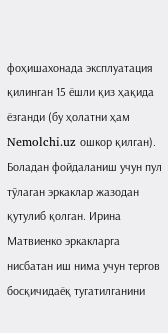фоҳишахонада эксплуатация қилинган 15 ёшли қиз ҳақида ёзганди (бу ҳолатни ҳам Nemolchi.uz ошкор қилган). Боладан фойдаланиш учун пул тўлаган эркаклар жазодан қутулиб қолган. Ирина Матвиенко эркакларга нисбатан иш нима учун тергов босқичидаёқ тугатилганини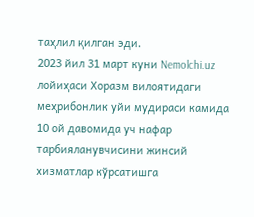таҳлил қилган эди.
2023 йил 31 март куни Nemolchi.uz лойиҳаси Хоразм вилоятидаги меҳрибонлик уйи мудираси камида 10 ой давомида уч нафар тарбияланувчисини жинсий хизматлар кўрсатишга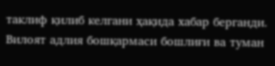таклиф қилиб келгани ҳақида хабар берганди.
Вилоят адлия бошқармаси бошлиғи ва туман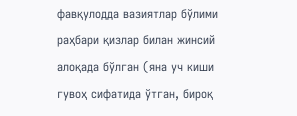фавқулодда вазиятлар бўлими раҳбари қизлар билан жинсий алоқада бўлган (яна уч киши гувоҳ сифатида ўтган, бироқ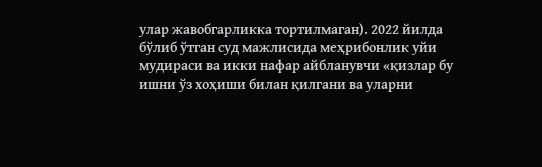улар жавобгарликка тортилмаган). 2022 йилда бўлиб ўтган суд мажлисида меҳрибонлик уйи мудираси ва икки нафар айбланувчи «қизлар бу ишни ўз хоҳиши билан қилгани ва уларни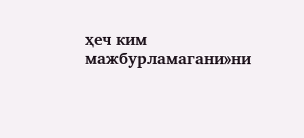ҳеч ким мажбурламагани»ни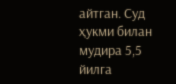айтган. Суд ҳукми билан мудира 5,5 йилга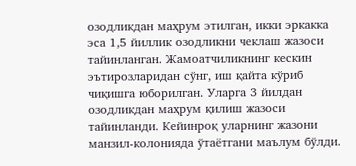озодликдан маҳрум этилган, икки эркакка эса 1,5 йиллик озодликни чеклаш жазоси тайинланган. Жамоатчиликнинг кескин эътирозларидан сўнг, иш қайта кўриб чиқишга юборилган. Уларга 3 йилдан озодликдан маҳрум қилиш жазоси тайинланди. Кейинроқ уларнинг жазони манзил-колонияда ўтаётгани маълум бўлди.